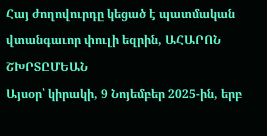Հայ ժողովուրդը կեցած է պատմական վտանգաւոր փուլի եզրին, ԱՀԱՐՈՆ ՇԽՐՏԸՄԵԱՆ
Այսօր՝ կիրակի, 9 Նոյեմբեր 2025-ին, երբ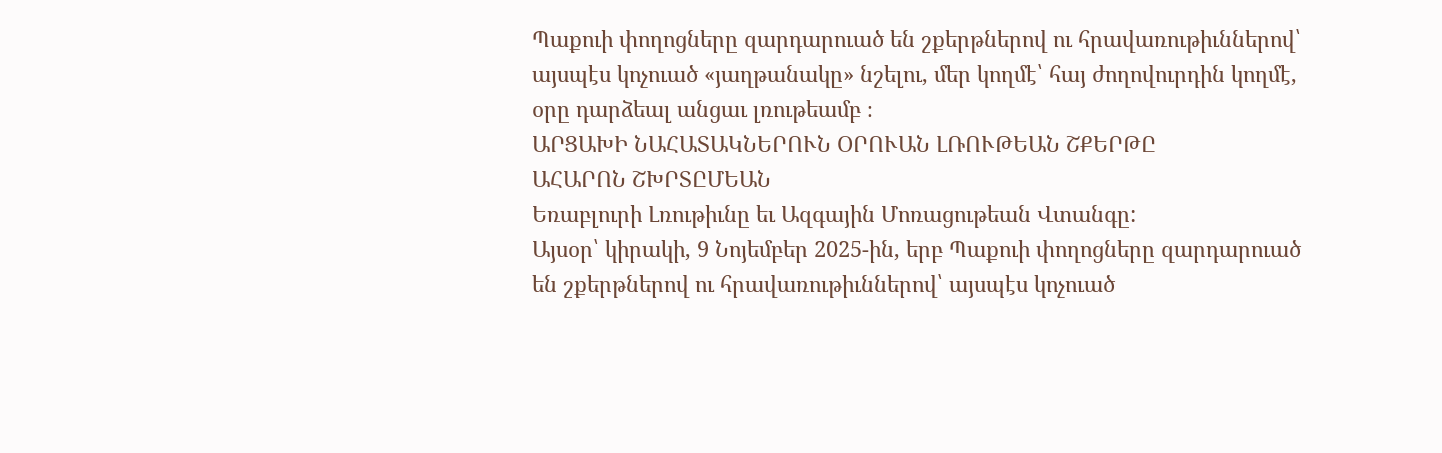Պաքուի փողոցները զարդարուած են շքերթներով ու հրավառութիւններով՝ այսպէս կոչուած «յաղթանակը» նշելու, մեր կողմէ՝ հայ ժողովուրդին կողմէ, օրը դարձեալ անցաւ լռութեամբ ։
ԱՐՑԱԽԻ ՆԱՀԱՏԱԿՆԵՐՈՒՆ ՕՐՈՒԱՆ ԼՌՈՒԹԵԱՆ ՇՔԵՐԹԸ
ԱՀԱՐՈՆ ՇԽՐՏԸՄԵԱՆ
Եռաբլուրի Լռութիւնը եւ Ազգային Մոռացութեան Վտանգը:
Այսօր՝ կիրակի, 9 Նոյեմբեր 2025-ին, երբ Պաքուի փողոցները զարդարուած են շքերթներով ու հրավառութիւններով՝ այսպէս կոչուած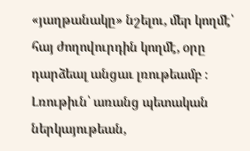«յաղթանակը» նշելու, մեր կողմէ՝ հայ ժողովուրդին կողմէ, օրը դարձեալ անցաւ լռութեամբ ։
Լռութիւն՝ առանց պետական ներկայութեան,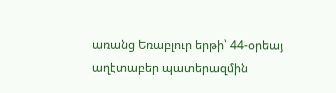առանց Եռաբլուր երթի՝ 44-օրեայ աղէտաբեր պատերազմին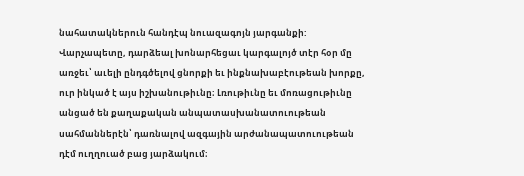նահատակներուն հանդէպ նուազագոյն յարգանքի: Վարչապետը, դարձեալ խոնարհեցաւ կարգալոյծ տէր հօր մը առջեւ՝ աւելի ընդգծելով ցնորքի եւ ինքնախաբէութեան խորքը, ուր ինկած է այս իշխանութիւնը։ Լռութիւնը եւ մոռացութիւնը անցած են քաղաքական անպատասխանատուութեան սահմաններէն՝ դառնալով ազգային արժանապատուութեան դէմ ուղղուած բաց յարձակում։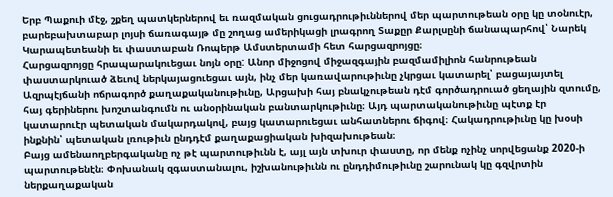Երբ Պաքուի մէջ, շքեղ պատկերներով եւ ռազմական ցուցադրութիւններով մեր պարտութեան օրը կը տօնուէր, բարեբախտաբար լոյսի ճառագայթ մը շողաց ամերիկացի լրագրող Տաքըր Քարլսընի ճանապարհով՝ Նարեկ Կարապետեանի եւ փաստաբան Ռոպերթ Ամստերտամի հետ հարցազրոյցը։
Հարցազրոյցը հրապարակուեցաւ նոյն օրը: Անոր միջոցով միջազգային բազմամիլիոն հանրութեան փաստարկուած ձեւով ներկայացուեցաւ այն, ինչ մեր կառավարութիւնը չկրցաւ կատարել՝ բացայայտել Ազրպէյճանի ոճրագործ քաղաքականութիւնը, Արցախի հայ բնակչութեան դէմ գործադրուած ցեղային զտումը, հայ գերիներու խոշտանգումն ու անօրինական բանտարկութիւնը։ Այդ պարտականութիւնը պէտք էր կատարուէր պետական մակարդակով, բայց կատարուեցաւ անհատներու ճիգով։ Հակադրութիւնը կը խօսի ինքնին՝ պետական լռութիւն ընդդէմ քաղաքացիական խիզախութեան։
Բայց ամենաողբերգականը ոչ թէ պարտութիւնն է, այլ այն տխուր փաստը, որ մենք ոչինչ սորվեցանք 2020-ի պարտութենէն։ Փոխանակ զգաստանալու, իշխանութիւնն ու ընդդիմութիւնը շարունակ կը գզվրտին ներքաղաքական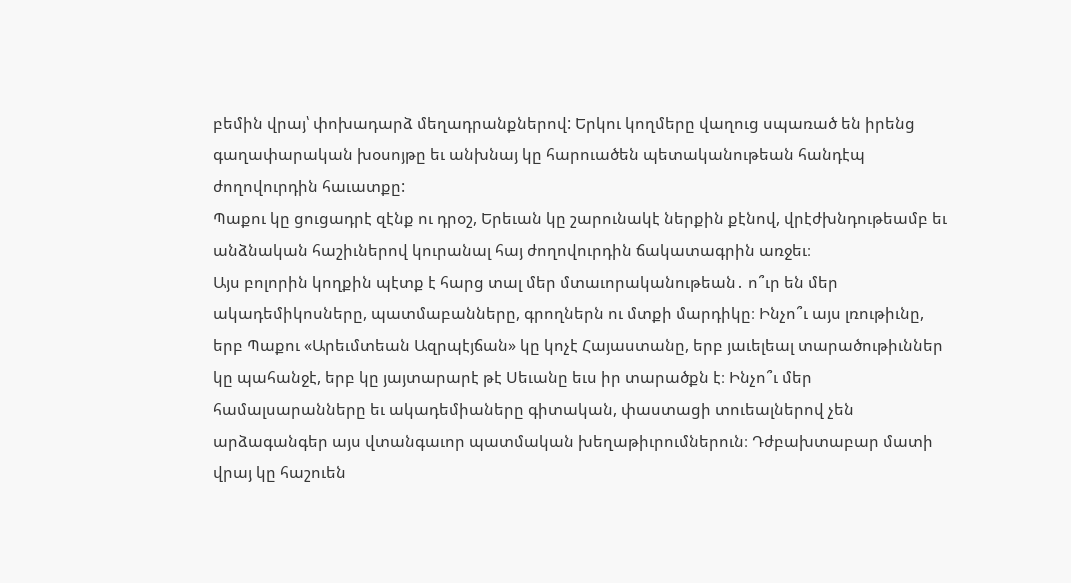բեմին վրայ՝ փոխադարձ մեղադրանքներով: Երկու կողմերը վաղուց սպառած են իրենց գաղափարական խօսոյթը եւ անխնայ կը հարուածեն պետականութեան հանդէպ ժողովուրդին հաւատքը:
Պաքու կը ցուցադրէ զէնք ու դրօշ, Երեւան կը շարունակէ ներքին քէնով, վրէժխնդութեամբ եւ անձնական հաշիւներով կուրանալ հայ ժողովուրդին ճակատագրին առջեւ։
Այս բոլորին կողքին պէտք է հարց տալ մեր մտաւորականութեան․ ո՞ւր են մեր ակադեմիկոսները, պատմաբանները, գրողներն ու մտքի մարդիկը։ Ինչո՞ւ այս լռութիւնը, երբ Պաքու «Արեւմտեան Ազրպէյճան» կը կոչէ Հայաստանը, երբ յաւելեալ տարածութիւններ կը պահանջէ, երբ կը յայտարարէ թէ Սեւանը եւս իր տարածքն է։ Ինչո՞ւ մեր համալսարանները եւ ակադեմիաները գիտական, փաստացի տուեալներով չեն արձագանգեր այս վտանգաւոր պատմական խեղաթիւրումներուն։ Դժբախտաբար մատի վրայ կը հաշուեն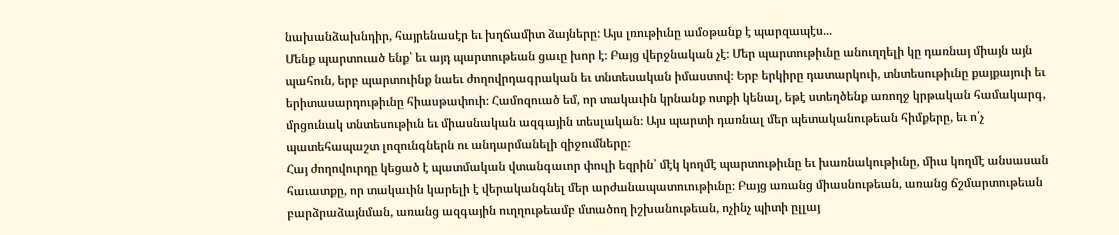նախանձախնդիր, հայրենասէր եւ խղճամիտ ձայները: Այս լռութիւնը ամօթանք է պարզապէս...
Մենք պարտուած ենք՝ եւ այդ պարտութեան ցաւը խոր է։ Բայց վերջնական չէ։ Մեր պարտութիւնը անուղղելի կը դառնայ միայն այն պահուն, երբ պարտուինք նաեւ ժողովրդագրական եւ տնտեսական իմաստով։ Երբ երկիրը դատարկուի, տնտեսութիւնը քայքայուի եւ երիտասարդութիւնը հիասթափուի։ Համոզուած եմ, որ տակաւին կրնանք ոտքի կենալ, եթէ ստեղծենք առողջ կրթական համակարգ, մրցունակ տնտեսութիւն եւ միասնական ազգային տեսլական։ Այս պարտի դառնալ մեր պետականութեան հիմքերը, եւ ո՛չ պատեհապաշտ լոզունգներն ու անդարմանելի զիջումները։
Հայ ժողովուրդը կեցած է պատմական վտանգաւոր փուլի եզրին՝ մէկ կողմէ պարտութիւնը եւ խառնակութիւնը, միւս կողմէ անսասան հաւատքը, որ տակաւին կարելի է վերականգնել մեր արժանապատուութիւնը։ Բայց առանց միասնութեան, առանց ճշմարտութեան բարձրաձայնման, առանց ազգային ուղղութեամբ մտածող իշխանութեան, ոչինչ պիտի ըլլայ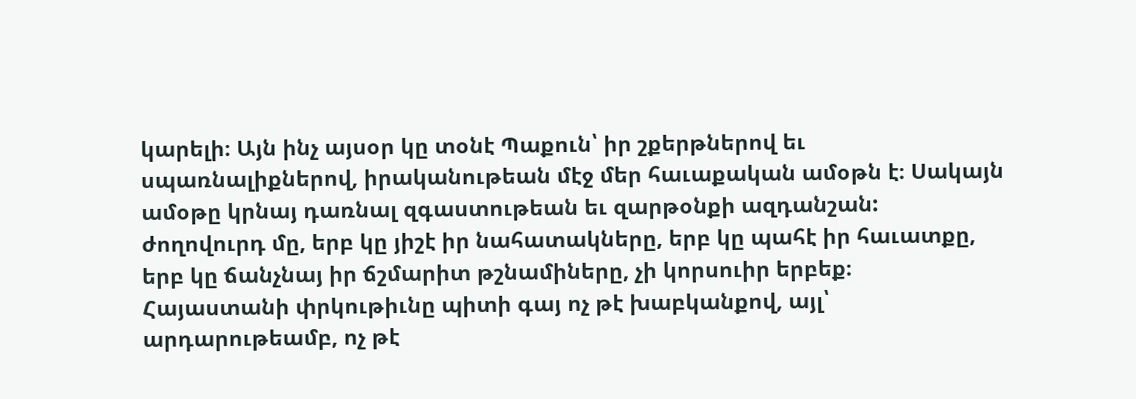կարելի։ Այն ինչ այսօր կը տօնէ Պաքուն՝ իր շքերթներով եւ սպառնալիքներով, իրականութեան մէջ մեր հաւաքական ամօթն է։ Սակայն ամօթը կրնայ դառնալ զգաստութեան եւ զարթօնքի ազդանշան:
ժողովուրդ մը, երբ կը յիշէ իր նահատակները, երբ կը պահէ իր հաւատքը, երբ կը ճանչնայ իր ճշմարիտ թշնամիները, չի կորսուիր երբեք։
Հայաստանի փրկութիւնը պիտի գայ ոչ թէ խաբկանքով, այլ՝ արդարութեամբ, ոչ թէ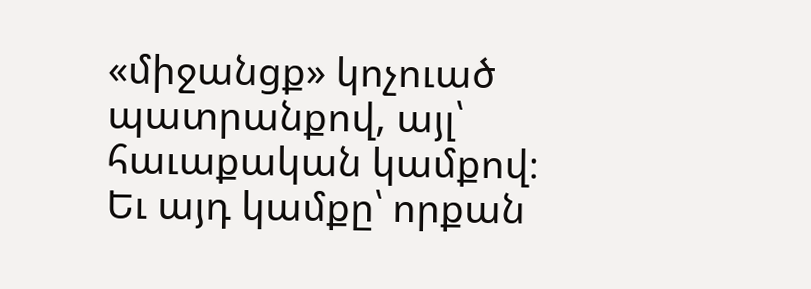«միջանցք» կոչուած պատրանքով, այլ՝ հաւաքական կամքով։
Եւ այդ կամքը՝ որքան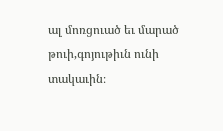ալ մոռցուած եւ մարած թուի,գոյութիւն ունի տակաւին։